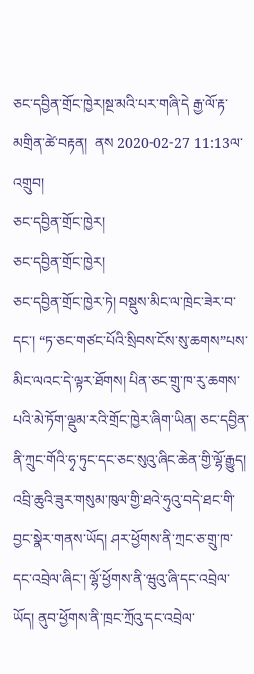ཅང་དབྱིན་གྲོང་ཁྱེར།སྔ་མའི་པར་གཞི་དེ རྒྱ་ལོ་རྟ་མགྲིན་ཚེ་བརྟན།  ནས 2020-02-27 11:13ལ་འགྲུབ།
ཅང་དབྱིན་གྲོང་ཁྱེར།
ཅང་དབྱིན་གྲོང་ཁྱེར།
ཅང་དབྱིན་གྲོང་ཁྱེར་ཏེ། བསྡུས་མིང་ལ་ཁྲེང་ཟེར་བ་དང་། “ཏ་ཅང་གཙང་པོའི་སྲིབས་ངོས་སུ་ཆགས”པས་མིང་ལའང་དེ་ལྟར་ཐོགས། པིན་ཅང་གྲུ་ཁ་རུ་ཆགས་པའི་མེ་ཏོག་ལྡུམ་རའི་གྲོང་ཁྱེར་ཞིག་ཡིན། ཅང་དབྱིན་ནི་ཀྲུང་གོའི་ཧྭ་ཏུང་དང་ཅང་སུའུ་ཞིང་ཆེན་གྱི་ལྷོ་རྒྱུད། འབྲི་ཆུའི་ཟུར་གསུམ་ཁུལ་གྱི་ཐའེ་ཧུའུ་བདེ་ཐང་གི་བྱང་སྣེར་གནས་ཡོད། ཤར་ཕྱོགས་ནི་ཀྲང་ཅ་གྲུ་ཁ་དང་འབྲེལ་ཞིང་། ལྷོ་ཕྱོགས་ནི་ཝུའུ་ཞི་དང་འབྲེལ་ཡོད། ནུབ་ཕྱོགས་ནི་ཁྲང་ཀྲོའུ་དང་འབྲེལ་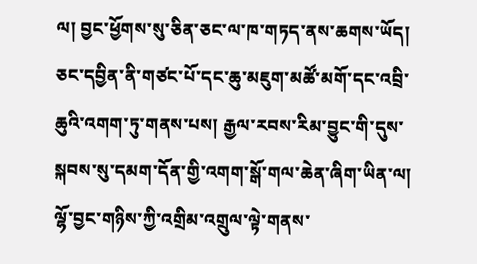ལ། བྱང་ཕྱོགས་སུ་ཅིན་ཅང་ལ་ཁ་གཏད་ནས་ཆགས་ཡོད། ཅང་དབྱིན་ནི་གཙང་པོ་དང་ཆུ་མཇུག་མཚོ་མགོ་དང་འབྲི་ཆུའི་འགག་ཏུ་གནས་པས། རྒྱལ་རབས་རིམ་བྱུང་གི་དུས་སྐབས་སུ་དམག་དོན་གྱི་འགག་སྒོ་གལ་ཆེན་ཞིག་ཡིན་ལ། ལྷོ་བྱང་གཉིས་ཀྱི་འགྲིམ་འགྲུལ་ལྟེ་གནས་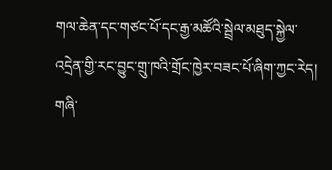གལ་ཆེན་དང་གཙང་པོ་དང་རྒྱ་མཚོའི་སྦྲེལ་མཐུད་སྐྱེལ་འདྲེན་གྱི་རང་བྱུང་གྲུ་ཁའི་གྲོང་ཁྱེར་བཟང་པོ་ཞིག་ཀྱང་རེད།
གཞི་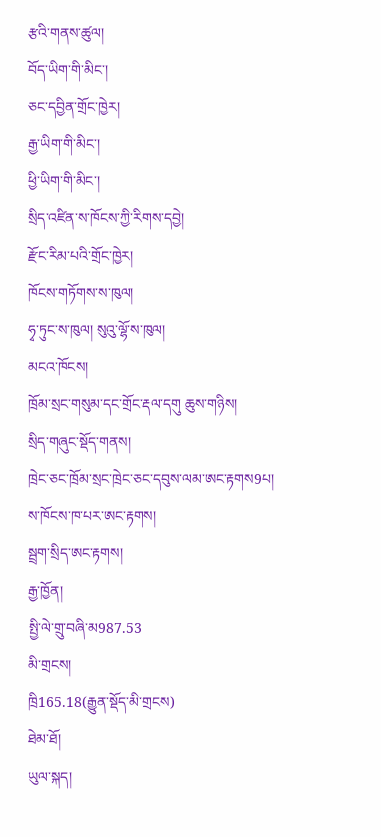རྩའི་གནས་ཚུལ།
བོད་ཡིག་གི་མིང་།
ཅང་དབྱིན་གྲོང་ཁྱེར།
རྒྱ་ཡིག་གི་མིང་།
ཕྱི་ཡིག་གི་མིང་།
སྲིད་འཛིན་ས་ཁོངས་ཀྱི་རིགས་དབྱེ།
རྫོང་རིམ་པའི་གྲོང་ཁྱེར།
ཁོངས་གཏོགས་ས་ཁུལ།
ཧྭ་ཏུང་ས་ཁུལ། སུའུ་ལྷོ་ས་ཁུལ།
མངའ་ཁོངས།
ཁྲོམ་སྲང་གསུམ་དང་གྲོང་རྡལ་དགུ ཆུས་གཉིས།
སྲིད་གཞུང་སྡོད་གནས།
ཁྲེང་ཅང་ཁྲོམ་སྲང་ཁྲེང་ཅང་དབུས་ལམ་ཨང་རྟགས9པ།
ས་ཁོངས་ཁ་པར་ཨང་རྟགས།
སྦྲག་སྲིད་ཨང་རྟགས།
རྒྱ་ཁྱོན།
སྤྱི་ལེ་གྲུ་བཞི་མ987.53
མི་གྲངས།
ཁྲི165.18(རྒྱུན་སྡོད་མི་གྲངས)
ཐེམ་ཐོ།
ཡུལ་སྐད།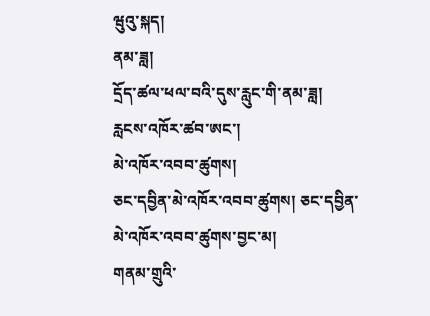ཝུའུ་སྐད།
ནམ་ཟླ།
དྲོད་ཚལ་ཕལ་བའི་དུས་རླུང་གི་ནམ་ཟླ།
རླངས་འཁོར་ཚབ་ཨང་།
མེ་འཁོར་འབབ་ཚུགས།
ཅང་དབྱིན་མེ་འཁོར་འབབ་ཚུགས། ཅང་དབྱིན་མེ་འཁོར་འབབ་ཚུགས་བྱང་མ།
གནམ་གྲུའི་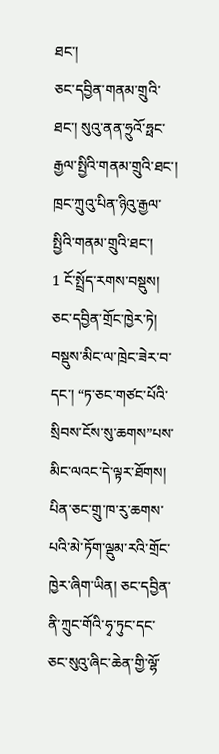ཐང་།
ཅང་དབྱིན་གནམ་གྲུའི་ཐང་། སུའུ་ནན་ཧྲུའོ་ཧྥང་རྒྱལ་སྤྱིའི་གནམ་གྲུའི་ཐང་། ཁྲང་ཀྲུའུ་པིན་ཉིའུ་རྒྱལ་སྤྱིའི་གནམ་གྲུའི་ཐང་།
1 ངོ་སྤྲོད་རགས་བསྡུས།
ཅང་དབྱིན་གྲོང་ཁྱེར་ཏེ།  བསྡུས་མིང་ལ་ཁྲེང་ཟེར་བ་དང་། “ཏ་ཅང་གཙང་པོའི་སྲིབས་ངོས་སུ་ཆགས”པས་མིང་ལའང་དེ་ལྟར་ཐོགས། པིན་ཅང་གྲུ་ཁ་རུ་ཆགས་པའི་མེ་ཏོག་ལྡུམ་རའི་གྲོང་ཁྱེར་ཞིག་ཡིན། ཅང་དབྱིན་ནི་ཀྲུང་གོའི་ཧྭ་ཏུང་དང་ཅང་སུའུ་ཞིང་ཆེན་གྱི་ལྷོ་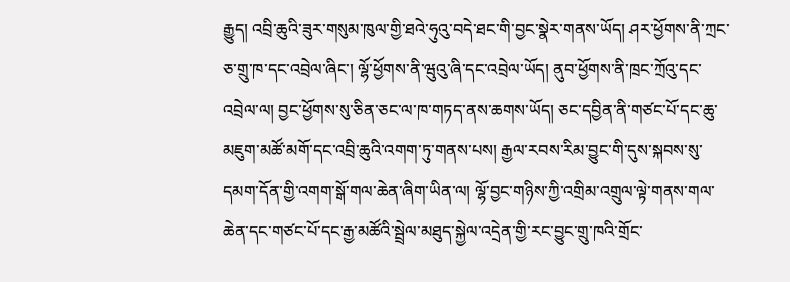རྒྱུད། འབྲི་ཆུའི་ཟུར་གསུམ་ཁུལ་གྱི་ཐའེ་ཧུའུ་བདེ་ཐང་གི་བྱང་སྣེར་གནས་ཡོད། ཤར་ཕྱོགས་ནི་ཀྲང་ཅ་གྲུ་ཁ་དང་འབྲེལ་ཞིང་། ལྷོ་ཕྱོགས་ནི་ཝུའུ་ཞི་དང་འབྲེལ་ཡོད། ནུབ་ཕྱོགས་ནི་ཁྲང་ཀྲོའུ་དང་འབྲེལ་ལ། བྱང་ཕྱོགས་སུ་ཅིན་ཅང་ལ་ཁ་གཏད་ནས་ཆགས་ཡོད། ཅང་དབྱིན་ནི་གཙང་པོ་དང་ཆུ་མཇུག་མཚོ་མགོ་དང་འབྲི་ཆུའི་འགག་ཏུ་གནས་པས། རྒྱལ་རབས་རིམ་བྱུང་གི་དུས་སྐབས་སུ་དམག་དོན་གྱི་འགག་སྒོ་གལ་ཆེན་ཞིག་ཡིན་ལ། ལྷོ་བྱང་གཉིས་ཀྱི་འགྲིམ་འགྲུལ་ལྟེ་གནས་གལ་ཆེན་དང་གཙང་པོ་དང་རྒྱ་མཚོའི་སྦྲེལ་མཐུད་སྐྱེལ་འདྲེན་གྱི་རང་བྱུང་གྲུ་ཁའི་གྲོང་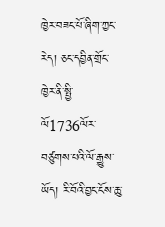ཁྱེར་བཟང་པོ་ཞིག་ཀྱང་རེད། ཅང་དབྱིན་གྲོང་ཁྱེར་ནི་སྤྱི་ལོ1736ལོར་བཙུགས་པའི་ལོ་རྒྱུས་ཡོད། རི་བོའི་བྱང་ངོས་ཆུ་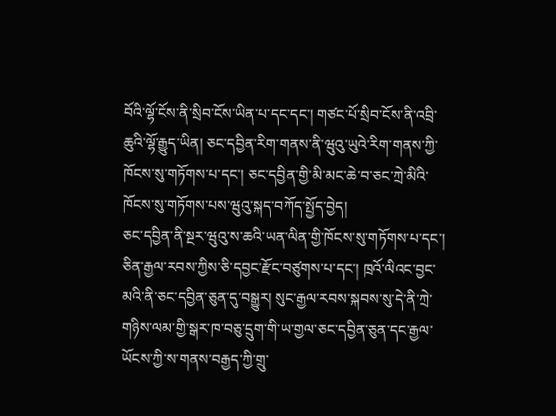བོའི་ལྷོ་ངོས་ནི་སྲིབ་ངོས་ཡིན་པ་དང་དང་། གཙང་པོ་སྲིབ་ངོས་ནི་འབྲི་ཆུའི་ལྷོ་རྒྱུད་ཡིན། ཅང་དབྱིན་རིག་གནས་ནི་ཝུའུ་ཡུའེ་རིག་གནས་ཀྱི་ཁོངས་སུ་གཏོགས་པ་དང་། ཅང་དབྱིན་གྱི་མི་མང་ཆེ་བ་ཅང་ཀྲེ་མིའི་ཁོངས་སུ་གཏོགས་པས་ཝུའུ་སྐད་བཀོད་སྤྱོད་བྱེད།
ཅང་དབྱིན་ནི་སྔར་ཝུའུ་ས་ཆའི་ཡན་ལིན་གྱི་ཁོངས་སུ་གཏོགས་པ་དང་། ཅིན་རྒྱལ་རབས་ཀྱིས་ཅི་དབྱང་རྫོང་བཙུགས་པ་དང་། ཁྲའོ་ལིའང་བྱང་མའི་ནི་ཅང་དབྱིན་ཅུན་དུ་བསྒྱུར། སུང་རྒྱལ་རབས་སྐབས་སུ་དེ་ནི་ཀྲེ་གཉིས་ལམ་གྱི་སྒར་ཁ་བཅུ་དྲུག་གི་ཡ་གྱལ་ཅང་དབྱིན་ཅུན་དང་རྒྱལ་ཡོངས་ཀྱི་ས་གནས་བརྒྱད་ཀྱི་གྲུ་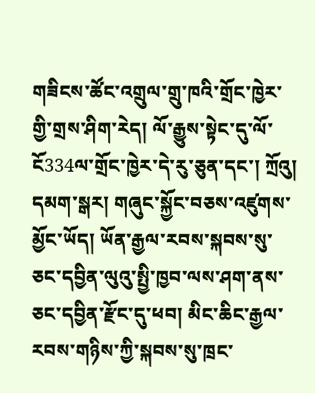གཟིངས་ཚོང་འགྲུལ་གྲུ་ཁའི་གྲོང་ཁྱེར་གྱི་གྲས་ཤིག་རེད། ལོ་རྒྱུས་སྟེང་དུ་ལོ་ངོ334ལ་གྲོང་ཁྱེར་དེ་རུ་ཅུན་དང་། ཀྲོའུ། དམག་སྒར། གཞུང་སྐྱོང་བཅས་འཛུགས་མྱོང་ཡོད། ཡོན་རྒྱལ་རབས་སྐབས་སུ་ཅང་དབྱིན་ལུའུ་སྤྱི་ཁྱབ་ལས་ཤག་ནས་ཅང་དབྱིན་རྫོང་དུ་ཕབ། མིང་ཆིང་རྒྱལ་རབས་གཉིས་ཀྱི་སྐབས་སུ་ཁྲང་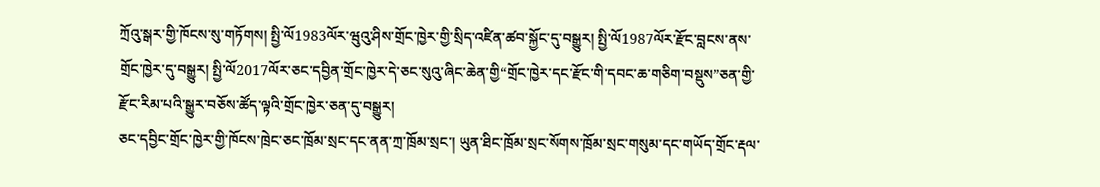ཀྲོའུ་སྒར་གྱི་ཁོངས་སུ་གཏོགས། སྤྱི་ལོ1983ལོར་ཝུའུ་ཤིས་གྲོང་ཁྱེར་གྱི་སྲིད་འཛིན་ཚབ་སྐྱོང་དུ་བསྒྱུར། སྤྱི་ལོ1987ལོར་རྫོང་བླངས་ནས་གྲོང་ཁྱེར་དུ་བསྒྱུར། སྤྱི་ལོ2017ལོར་ཅང་དབྱིན་གྲོང་ཁྱེར་དེ་ཅང་སུའུ་ཞིང་ཆེན་གྱི“གྲོང་ཁྱེར་དང་རྫོང་གི་དབང་ཆ་གཅིག་བསྡུས”ཅན་གྱི་རྫོང་རིམ་པའི་སྒྱུར་བཅོས་ཚོད་ལྟའི་གྲོང་ཁྱེར་ཅན་དུ་བསྒྱུར།
ཅང་དབྱིང་གྲོང་ཁྱེར་གྱི་ཁོངས་ཁྲེང་ཅང་ཁྲོམ་སྲང་དང་ནན་ཀྲ་ཁྲོམ་སྲང་། ཡུན་ཐིང་ཁྲོམ་སྲང་སོགས་ཁྲོམ་སྲང་གསུམ་དང་གཡོད་གྲོང་རྡལ་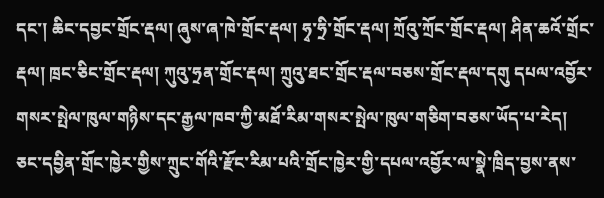དང་། ཆིང་དབྱང་གྲོང་རྡལ། ཞུས་ཞ་ཁེ་གྲོང་རྡལ། ཧྭ་ཧྲི་གྲོང་རྡལ། ཀྲོའུ་ཀྲོང་གྲོང་རྡལ། ཤིན་ཆའོ་གྲོང་རྡལ། ཁྲང་ཅིང་གྲོང་རྡལ། ཀུའུ་ཧྲན་གྲོང་རྡལ། ཀྲུའུ་ཐང་གྲོང་རྡལ་བཅས་གྲོང་རྡལ་དགུ དཔལ་འབྱོར་གསར་སྤེལ་ཁུལ་གཉིས་དང་རྒྱལ་ཁབ་ཀྱི་མཐོ་རིམ་གསར་སྤེལ་ཁུལ་གཅིག་བཅས་ཡོད་པ་རེད།
ཅང་དབྱིན་གྲོང་ཁྱེར་གྱིས་ཀྲུང་གོའི་རྫོང་རིམ་པའི་གྲོང་ཁྱེར་གྱི་དཔལ་འབྱོར་ལ་སྣེ་ཁྲིད་བྱས་ནས་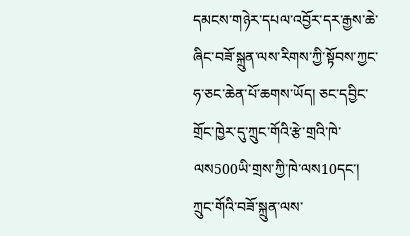དམངས་གཉེར་དཔལ་འབྱོར་དར་རྒྱས་ཆེ་ཞིང་བཟོ་སྐྲུན་ལས་རིགས་ཀྱི་སྟོབས་ཀྱང་ཧ་ཅང་ཆེན་པོ་ཆགས་ཡོད། ཅང་དབྱིང་གྲོང་ཁྱེར་དུ་ཀྲུང་གོའི་རྩེ་གྲའི་ཁེ་ལས500ཡི་གྲས་ཀྱི་ཁེ་ལས10དང་། ཀྲུང་གོའི་བཟོ་སྐྲུན་ལས་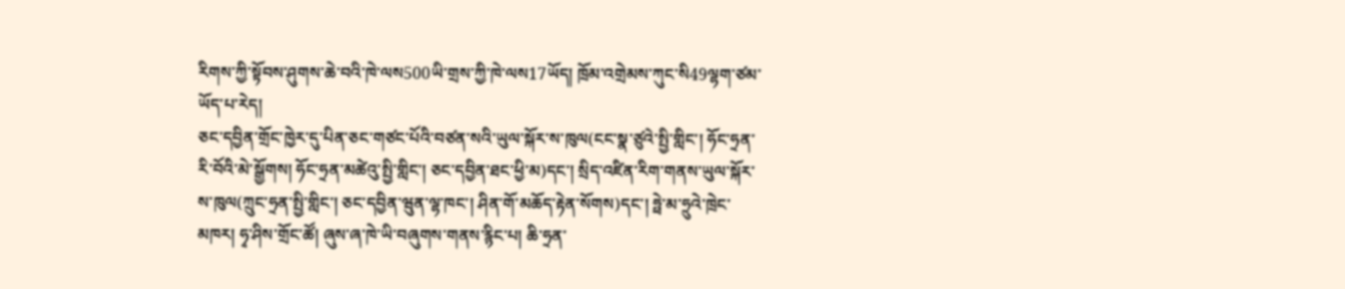རིགས་ཀྱི་སྟོབས་ཤུགས་ཆེ་བའི་ཁེ་ལས500ཡི་གྲས་ཀྱི་ཁེ་ལས17ཡོད། ཁྲོམ་འགྲེམས་ཀུང་སི49ལྷག་ཙམ་ཡོད་པ་རེད།
ཅང་དབྱིན་གྲོང་ཁྱེར་དུ་པིན་ཅང་གཙང་པོའི་བཙན་སའི་ཡུལ་སྐོར་ས་ཁུལ(ངང་སྣ་ཙུའེ་སྤྱི་གླིང་། ཧོང་ཧྲན་རི་བོའི་མེ་སྒྱོགས། ཧོང་ཧྲན་མཚེའུ་སྤྱི་གླིང་། ཅང་དབྱིན་ཐང་ཕྱི་མ)དང་། སྲིད་འཛིན་རིག་གནས་ཡུལ་སྐོར་ས་ཁུལ(ཀྲུང་ཧྲན་སྤྱི་གླིང་། ཅང་དབྱིན་ཝུན་ལྷ་ཁང་། ཤིན་གོ་མཆོད་རྟེན་སོགས)དང་། ཧྥེ་མ་ཧྲུའེ་ཁྲེང་མཁར། ཧྭ་ཤིས་གྲོང་ཚོ། ཞུས་ཞ་ཁེ་ཡི་བཞུགས་གནས་རྙིང་པ། ཆི་ཧྲན་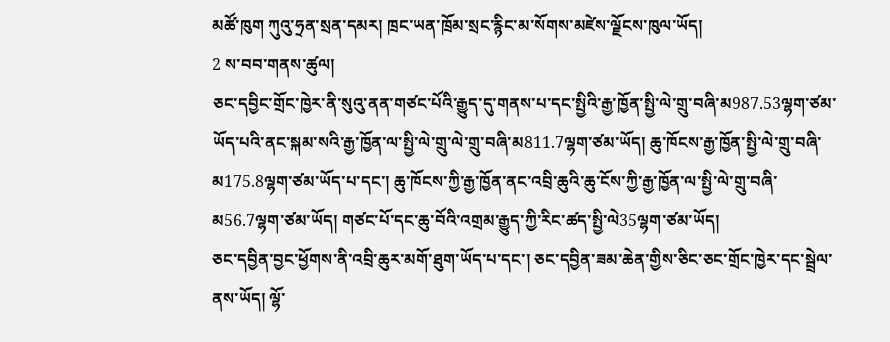མཚོ་ཁུག ཀུའུ་ཧྲན་སྲན་དམར། ཁྲང་ཡན་ཁྲོམ་སྲང་རྙིང་མ་སོགས་མཛེས་ལྗོངས་ཁུལ་ཡོད།
2 ས་བབ་གནས་ཚུལ།
ཅང་དབྱིང་གྲོང་ཁྱེར་ནི་སུའུ་ནན་གཙང་པོའི་རྒྱུད་དུ་གནས་པ་དང་སྤྱིའི་རྒྱ་ཁྱོན་སྤྱི་ལེ་གྲུ་བཞི་མ987.53ལྷག་ཙམ་ཡོད་པའི་ནང་སྐམ་སའི་རྒྱ་ཁྱོན་ལ་སྤྱི་ལེ་གྲུ་ལེ་གྲུ་བཞི་མ811.7ལྷག་ཙམ་ཡོད། ཆུ་ཁོངས་རྒྱ་ཁྱོན་སྤྱི་ལེ་གྲུ་བཞི་མ175.8ལྷག་ཙམ་ཡོད་པ་དང་། ཆུ་ཁོངས་ཀྱི་རྒྱ་ཁྱོན་ནང་འབྲི་ཆུའི་ཆུ་ངོས་ཀྱི་རྒྱ་ཁྱོན་ལ་སྤྱི་ལེ་གྲུ་བཞི་མ56.7ལྷག་ཙམ་ཡོད། གཙང་པོ་དང་ཆུ་བོའི་འགྲམ་རྒྱུད་ཀྱི་རིང་ཚད་སྤྱི་ལེ35ལྷག་ཙམ་ཡོད།
ཅང་དབྱིན་བྱང་ཕྱོགས་ནི་འབྲི་ཆུར་མགོ་ཐུག་ཡོད་པ་དང་། ཅང་དབྱིན་ཟམ་ཆེན་གྱིས་ཅིང་ཅང་གྲོང་ཁྱེར་དང་སྦྲེལ་ནས་ཡོད། ལྷོ་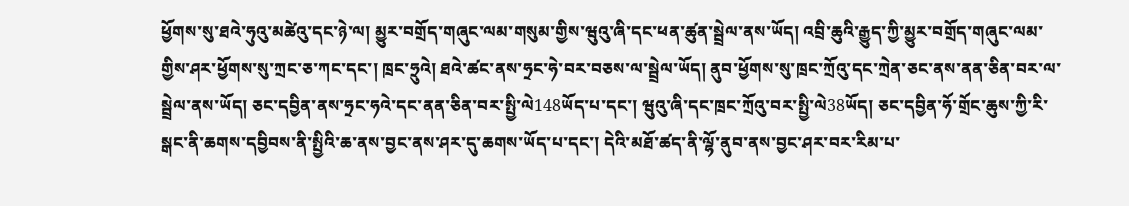ཕྱོགས་སུ་ཐའེ་ཧུའུ་མཚེའུ་དང་ཉེ་ལ། མྱུར་བགྲོད་གཞུང་ལམ་གསུམ་གྱིས་ཝུའུ་ཞི་དང་ཕན་ཚུན་སྦྲེལ་ནས་ཡོད། འབྲི་ཆུའི་རྒྱུད་ཀྱི་མྱུར་བགྲོད་གཞུང་ལམ་གྱིས་ཤར་ཕྱོགས་སུ་ཀྲང་ཅ་ཀང་དང་། ཁྲང་ཧྲུའེ། ཐའེ་ཚང་ནས་ཧྲང་ཧེ་བར་བཅས་ལ་སྦྲེལ་ཡོད། ནུབ་ཕྱོགས་སུ་ཁྲང་ཀྲོའུ་དང་ཀྲེན་ཅང་ནས་ནན་ཅིན་བར་ལ་སྦྲེལ་ནས་ཡོད། ཅང་དབྱིན་ནས་ཧྲང་ཧའེ་དང་ནན་ཅིན་བར་སྤྱི་ལེ148ཡོད་པ་དང་། ཝུའུ་ཞི་དང་ཁྲང་ཀྲོའུ་བར་སྤྱི་ལེ38ཡོད། ཅང་དབྱིན་ཧོ་གྲོང་ཆུས་ཀྱི་རི་སྒང་ནི་ཆགས་དབྱིབས་ནི་སྤྱིའི་ཆ་ནས་བྱང་ནས་ཤར་དུ་ཆགས་ཡོད་པ་དང་། དེའི་མཐོ་ཚད་ནི་ལྷོ་ནུབ་ནས་བྱང་ཤར་བར་རིམ་པ་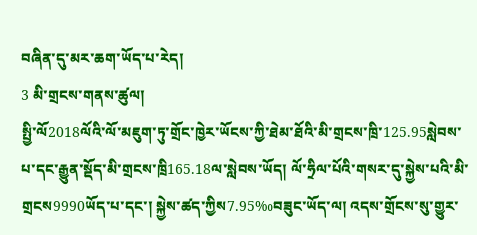བཞིན་དུ་མར་ཆག་ཡོད་པ་རེད།
3 མི་གྲངས་གནས་ཚུལ།
སྤྱི་ལོ2018ལོའི་ལོ་མཇུག་ཏུ་གྲོང་ཁྱེར་ཡོངས་ཀྱི་ཐེམ་ཐོའི་མི་གྲངས་ཁྲི་125.95སླེབས་པ་དང་རྒྱུན་སྡོད་མི་གྲངས་ཁྲི165.18ལ་སླེབས་ཡོད། ལོ་ཧྲིལ་པོའི་གསར་དུ་སྐྱེས་པའི་མི་གྲངས9990ཡོད་པ་དང་། སྐྱེས་ཚད་ཀྱིས7.95‰བཟུང་ཡོད་ལ། འདས་གྲོངས་སུ་གྱུར་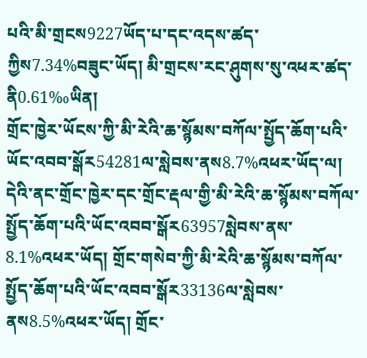པའི་མི་གྲངས9227ཡོད་པ་དང་འདས་ཚད་ཀྱིས7.34%བཟུང་ཡོད། མི་གྲངས་རང་ཤུགས་སུ་འཕར་ཚད་ནི0.61‰ཡིན།
གྲོང་ཁྱེར་ཡོངས་ཀྱི་མི་རེའི་ཆ་སྙོམས་བཀོལ་སྤྱོད་ཆོག་པའི་ཡོང་འབབ་སྒོར54281ལ་སླེབས་ནས8.7%འཕར་ཡོད་ལ། དེའི་ནང་གྲོང་ཁྱེར་དང་གྲོང་རྡལ་གྱི་མི་རེའི་ཆ་སྙོམས་བཀོལ་སྤྱོད་ཆོག་པའི་ཡོང་འབབ་སྒོར63957སླེབས་ནས་8.1%འཕར་ཡོད། གྲོང་གསེབ་ཀྱི་མི་རེའི་ཆ་སྙོམས་བཀོལ་སྤྱོད་ཆོག་པའི་ཡོང་འབབ་སྒོར33136ལ་སླེབས་ནས8.5%འཕར་ཡོད། གྲོང་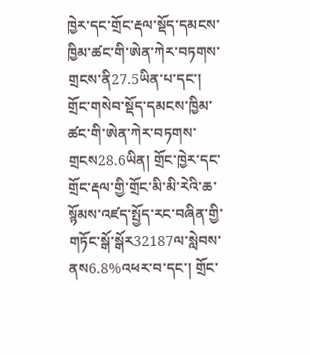ཁྱེར་དང་གྲོང་རྡལ་སྡོད་དམངས་ཁྱིམ་ཚང་གི་ཨེན་ཀེར་བཏགས་གྲངས་ནི27.5ཡིན་པ་དང་། གྲོང་གསེབ་སྡོད་དམངས་ཁྱིམ་ཚང་གི་ཨེན་ཀེར་བཏགས་གྲངས28.6ཡིན། གྲོང་ཁྱེར་དང་གྲོང་རྡལ་གྱི་གྲོང་མི་མི་རེའི་ཆ་སྙོམས་འཛད་སྤྱོད་རང་བཞིན་གྱི་གཏོང་སྒོ་སྒོར32187ལ་སླེབས་ནས6.8%འཕར་བ་དང་། གྲོང་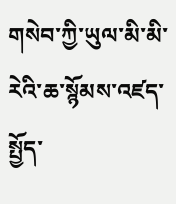གསེབ་ཀྱི་ཡུལ་མི་མི་རེའི་ཆ་སྙོམས་འཛད་སྤྱོད་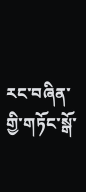རང་བཞིན་གྱི་གཏོང་སྒོ་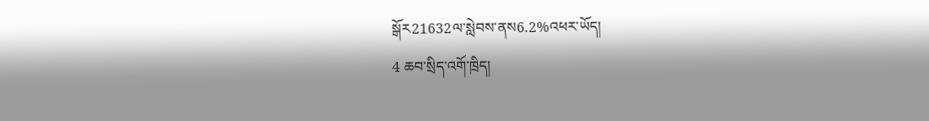སྒོར21632ལ་སླེབས་ནས6.2%འཕར་ཡོད།
4 ཆབ་སྲིད་འགོ་ཁྲིད།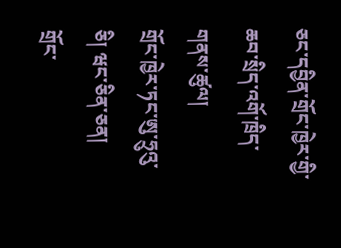ཅང་དབྱིན་གྲོང་ཁྱེར་གྱི་ཆབ་སྲིད་འགོ་ཁྲིད་གནས་ཚུལ།
གྲོང་ཁྱེར་ཏང་ཨུ་ཧྲུའུ་ཅི། ཝང་ཅིན་ཅན།
གྲོང་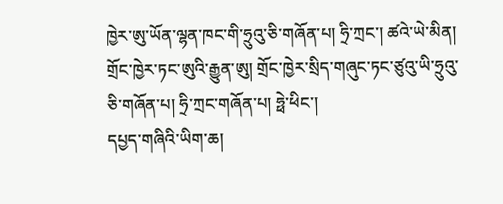ཁྱེར་ཨུ་ཡོན་ལྷན་ཁང་གི་ཧྲུའུ་ཅི་གཞོན་པ། ཧྲི་ཀྲང་། ཚའེ་ཡེ་མིན།
གྲོང་ཁྱེར་ཏང་ཨུའི་རྒྱུན་ཨུ། གྲོང་ཁྱེར་སྲིད་གཞུང་ཏང་ཙུའུ་ཡི་ཧྲུའུ་ཅི་གཞོན་པ། ཧྲི་ཀྲང་གཞོན་པ། ཧྥེ་ཕིང་།
དཔྱད་གཞིའི་ཡིག་ཆ།